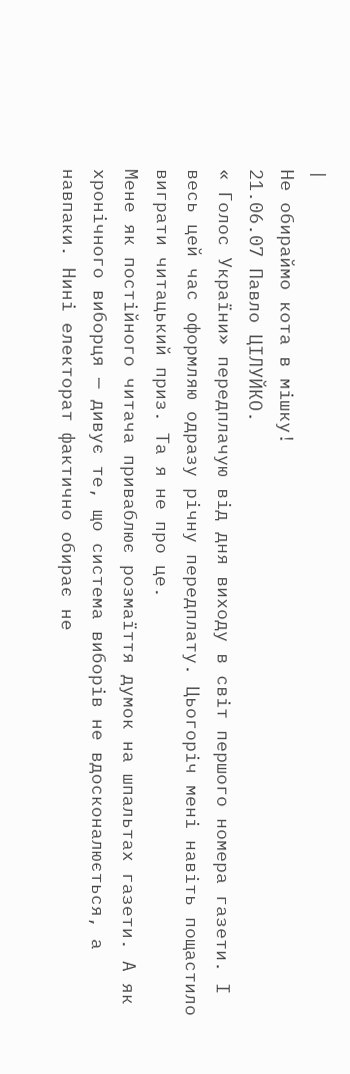|
Не обираймо кота в мішку!
21.06.07 Павло ЦІЛУЙКО.
« Голос України» передплачую від дня виходу в світ першого номера газети. І весь цей час оформляю одразу річну передплату. Цьогоріч мені навіть пощастило виграти читацький приз. Та я не про це.
Мене як постійного читача приваблює розмаїття думок на шпальтах газети. А як хронічного виборця — дивує те, що система виборів не вдосконалюється, а навпаки. Нині електорат фактично обирає не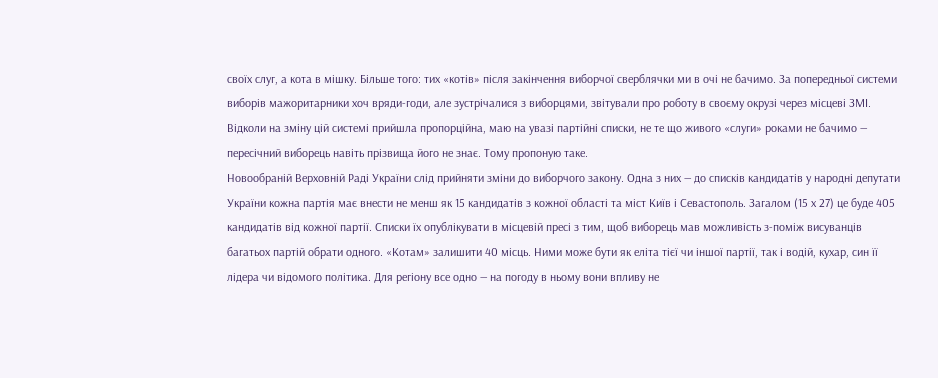своїх слуг, а кота в мішку. Більше того: тих «котів» після закінчення виборчої сверблячки ми в очі не бачимо. За попередньої системи виборів мажоритарники хоч вряди-годи, але зустрічалися з виборцями, звітували про роботу в своєму окрузі через місцеві ЗМІ. Відколи на зміну цій системі прийшла пропорційна, маю на увазі партійні списки, не те що живого «слуги» роками не бачимо — пересічний виборець навіть прізвища його не знає. Тому пропоную таке.
Новообраній Верховній Раді України слід прийняти зміни до виборчого закону. Одна з них — до списків кандидатів у народні депутати України кожна партія має внести не менш як 15 кандидатів з кожної області та міст Київ і Севастополь. Загалом (15 х 27) це буде 405 кандидатів від кожної партії. Списки їх опублікувати в місцевій пресі з тим, щоб виборець мав можливість з-поміж висуванців багатьох партій обрати одного. «Котам» залишити 40 місць. Ними може бути як еліта тієї чи іншої партії, так і водій, кухар, син її лідера чи відомого політика. Для регіону все одно — на погоду в ньому вони впливу не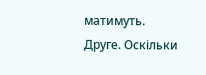матимуть.
Друге. Оскільки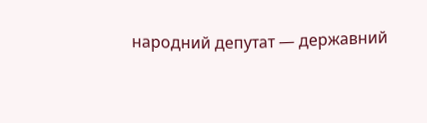народний депутат — державний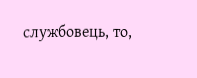службовець, то,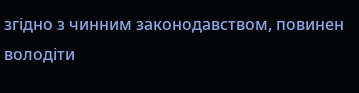згідно з чинним законодавством, повинен володіти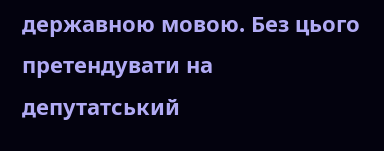державною мовою. Без цього претендувати на депутатський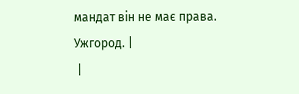мандат він не має права.
Ужгород. |
 |